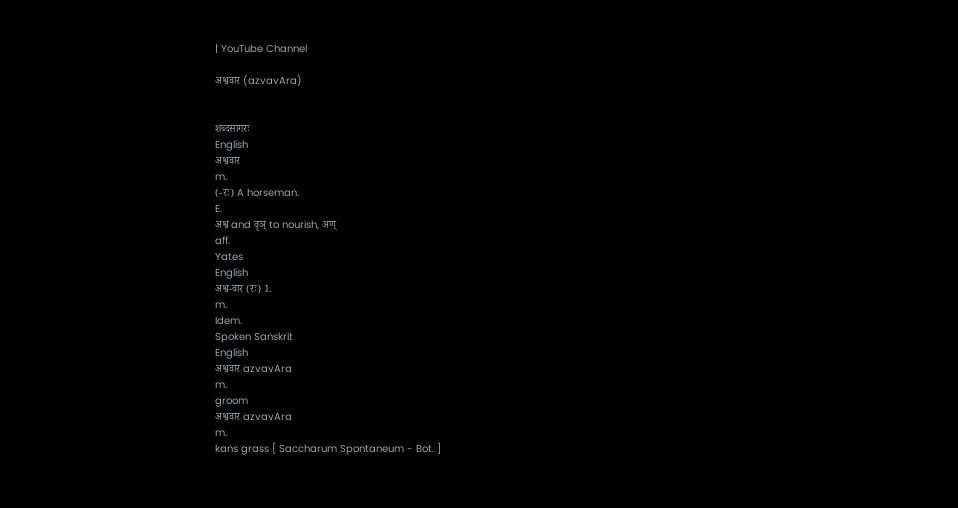| YouTube Channel

अश्ववार (azvavAra)


शब्दसागरः
English
अश्ववार
m.
(-रः) A horseman.
E.
अश्व and वृञ् to nourish, अण्
aff.
Yates
English
अश्व-वार (रः) 1.
m.
Idem.
Spoken Sanskrit
English
अश्ववार azvavAra
m.
groom
अश्ववार azvavAra
m.
kans grass [ Saccharum Spontaneum - Bot. ]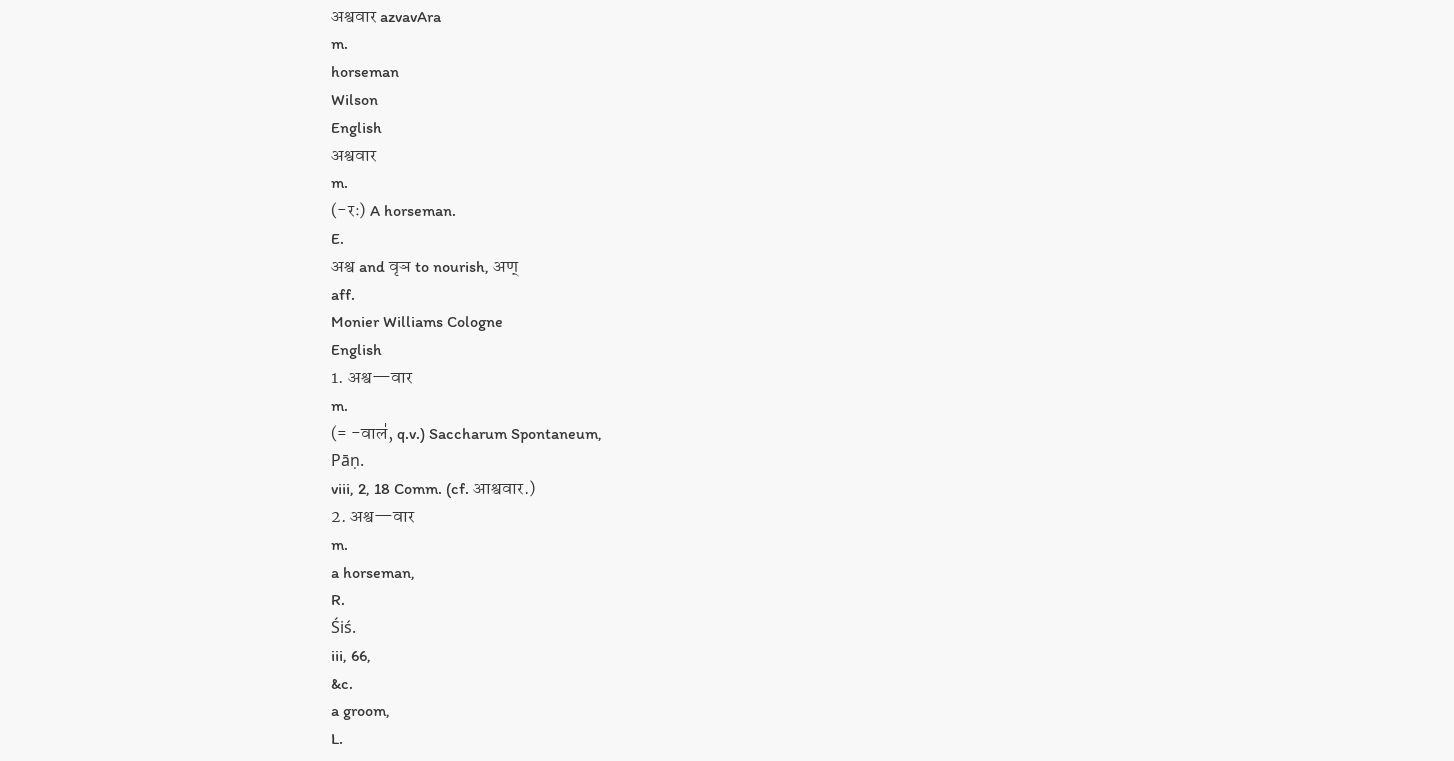अश्ववार azvavAra
m.
horseman
Wilson
English
अश्ववार
m.
(-रः) A horseman.
E.
अश्व and वृञ to nourish, अण्
aff.
Monier Williams Cologne
English
1. अश्व—वार
m.
(= -वाल॑, q.v.) Saccharum Spontaneum,
Pāṇ.
viii, 2, 18 Comm. (cf. आश्ववार.)
2. अश्व—वार
m.
a horseman,
R.
Śiś.
iii, 66,
&c.
a groom,
L.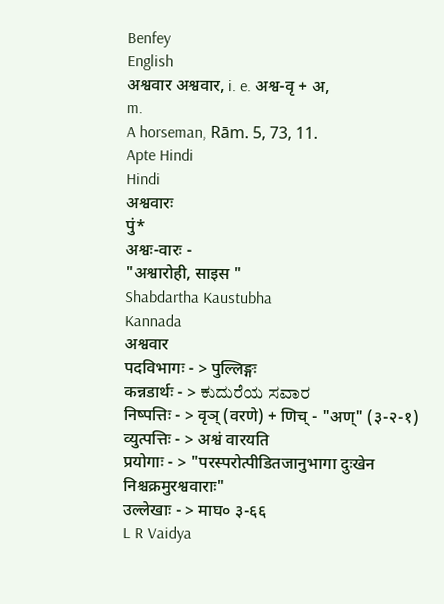Benfey
English
अश्ववार अश्ववार, i. e. अश्व-वृ + अ,
m.
A horseman, Rām. 5, 73, 11.
Apte Hindi
Hindi
अश्ववारः
पुं*
अश्वः-वारः -
"अश्वारोही, साइस "
Shabdartha Kaustubha
Kannada
अश्ववार
पदविभागः - > पुल्लिङ्गः
कन्नडार्थः - > ಕುದುರೆಯ ಸವಾರ
निष्पत्तिः - > वृञ् (वरणे) + णिच् - "अण्" (३-२-१)
व्युत्पत्तिः - > अश्वं वारयति
प्रयोगाः - > "परस्परोत्पीडितजानुभागा दुःखेन निश्चक्रमुरश्ववाराः"
उल्लेखाः - > माघ० ३-६६
L R Vaidya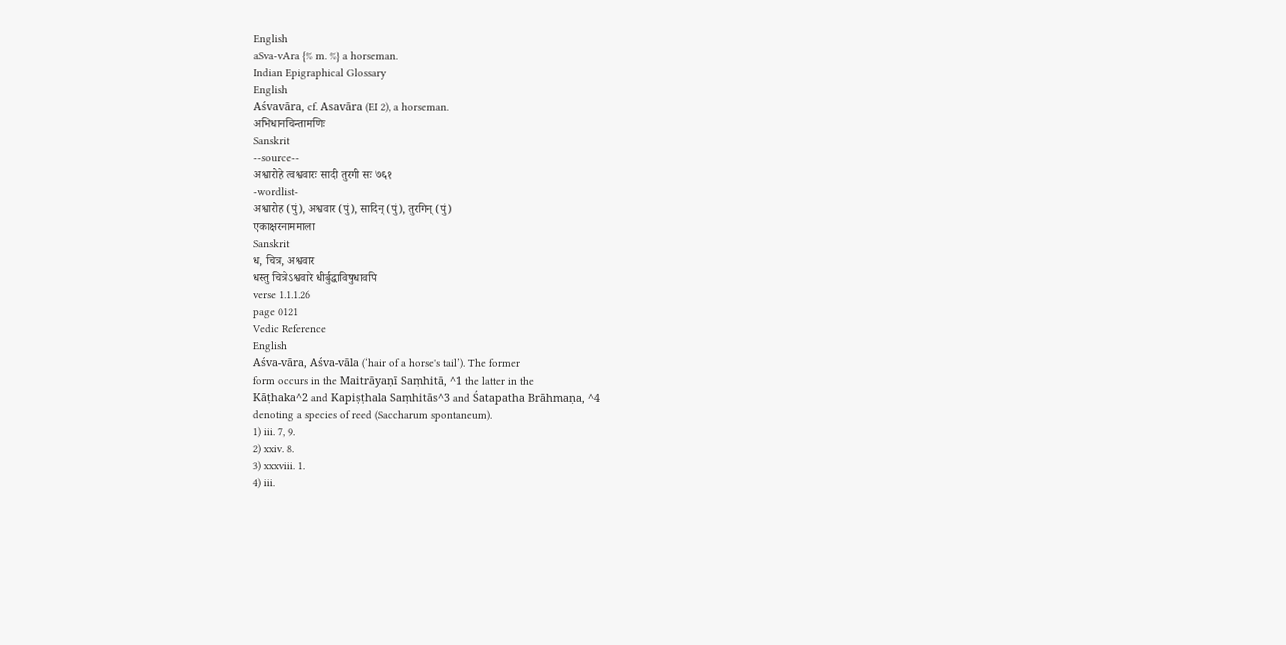English
aSva-vAra {% m. %} a horseman.
Indian Epigraphical Glossary
English
Aśvavāra, cf. Asavāra (EI 2), a horseman.
अभिधानचिन्तामणिः
Sanskrit
--source--
अश्वारोहे त्वश्ववारः सादी तुरगी सः ७६१
-wordlist-
अश्वारोह (पुं), अश्ववार (पुं), सादिन् (पुं), तुरगिन् (पुं)
एकाक्षरनाममाला
Sanskrit
ध, चित्र, अश्ववार
धस्तु चित्रेऽश्ववारे धीर्बुद्धाविषुधावपि
verse 1.1.1.26
page 0121
Vedic Reference
English
Aśva-vāra, Aśva-vāla (‘hair of a horse's tail’). The former
form occurs in the Maitrāyaṇī Saṃhitā, ^1 the latter in the
Kāṭhaka^2 and Kapiṣṭhala Saṃhitās^3 and Śatapatha Brāhmaṇa, ^4
denoting a species of reed (Saccharum spontaneum).
1) iii. 7, 9.
2) xxiv. 8.
3) xxxviii. 1.
4) iii.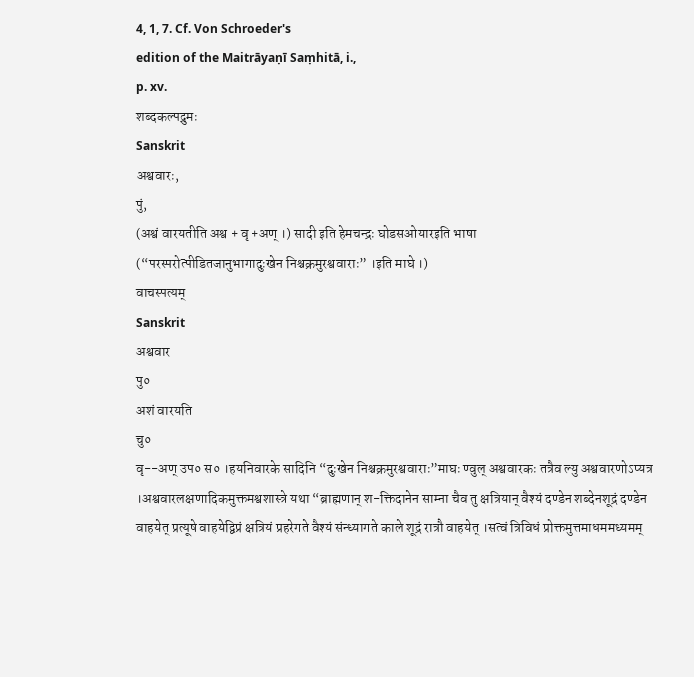4, 1, 7. Cf. Von Schroeder's
edition of the Maitrāyaṇī Saṃhitā, i.,
p. xv.
शब्दकल्पद्रुमः
Sanskrit
अश्ववारः,
पुं,
(अश्वं वारयतीति अश्व + वृ +अण् ।) सादी इति हेमचन्द्रः घोडसओयारइति भाषा
(“परस्परोत्पीडितजानुभागादुःखेन निश्चक्रमुरश्ववाराः” ।इति माघे ।)
वाचस्पत्यम्
Sanskrit
अश्ववार
पु०
अशं वारयति
चु०
वृ--अण् उप० स० ।हयनिवारके सादिनि “दुःखेन निश्चक्रमुरश्ववाराः”माघः ण्वुल् अश्ववारकः तत्रैव ल्यु अश्ववारणोऽप्यत्र ।अश्ववारलक्षणादिकमुक्तमश्वशास्त्रे यथा “ब्राह्मणान् श-क्तिदानेन साम्ना चैव तु क्षत्रियान् वैश्यं दण्डेन शब्देनशूद्रं दण्डेन वाहयेत् प्रत्यूषे वाहयेद्विप्रं क्षत्रियं प्रहरेगते वैश्यं संन्ध्यागते काले शूद्रं रात्रौ वाहयेत् ।सत्वं त्रिविधं प्रोक्तमुत्तमाधममध्यमम्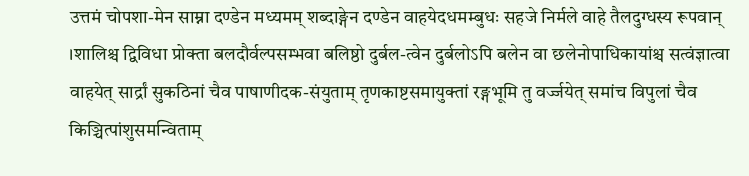उत्तमं चोपशा-मेन साम्ना दण्डेन मध्यमम् शब्दाङ्गेन दण्डेन वाहयेदधमम्बुधः सहजे निर्मले वाहे तैलदुग्धस्य रूपवान् ।शालिश्च द्विविधा प्रोक्ता बलदौर्वल्पसम्भवा बलिष्ठो दुर्बल-त्वेन दुर्बलोऽपि बलेन वा छलेनोपाधिकायांश्च सत्वंज्ञात्वा वाहयेत् सार्द्रां सुकठिनां चैव पाषाणीदक-संयुताम् तृणकाष्टसमायुक्तां रङ्गभूमि तु वर्ज्जयेत् समांच विपुलां चैव किञ्चित्पांशुसमन्विताम्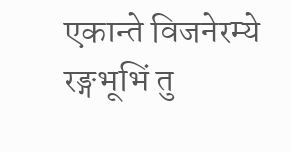एकान्ते विजनेरम्ये रङ्गभूभिं तु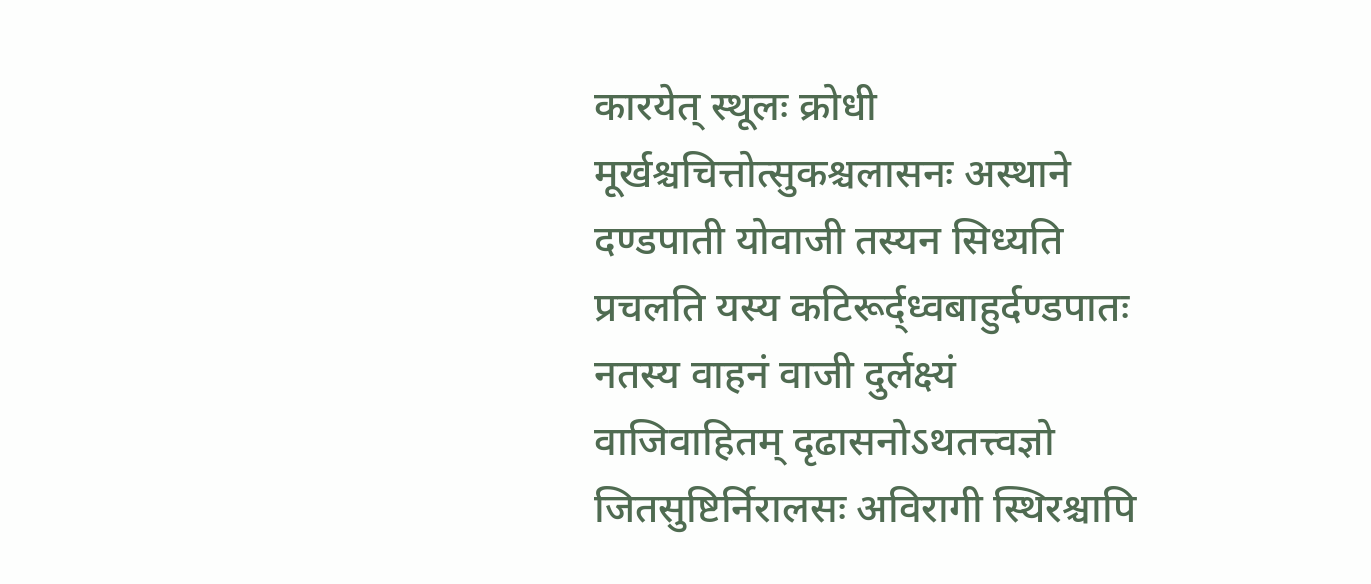कारयेत् स्थूलः क्रोधी मूर्खश्चचित्तोत्सुकश्चलासनः अस्थाने दण्डपाती योवाजी तस्यन सिध्यति प्रचलति यस्य कटिरूर्द्ध्वबाहुर्दण्डपातः नतस्य वाहनं वाजी दुर्लक्ष्यं वाजिवाहितम् दृढासनोऽथतत्त्वज्ञो जितसुष्टिर्निरालसः अविरागी स्थिरश्चापि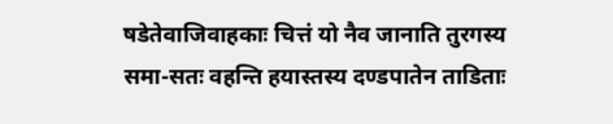षडेतेवाजिवाहकाः चित्तं यो नैव जानाति तुरगस्य समा-सतः वहन्ति हयास्तस्य दण्डपातेन ताडिताः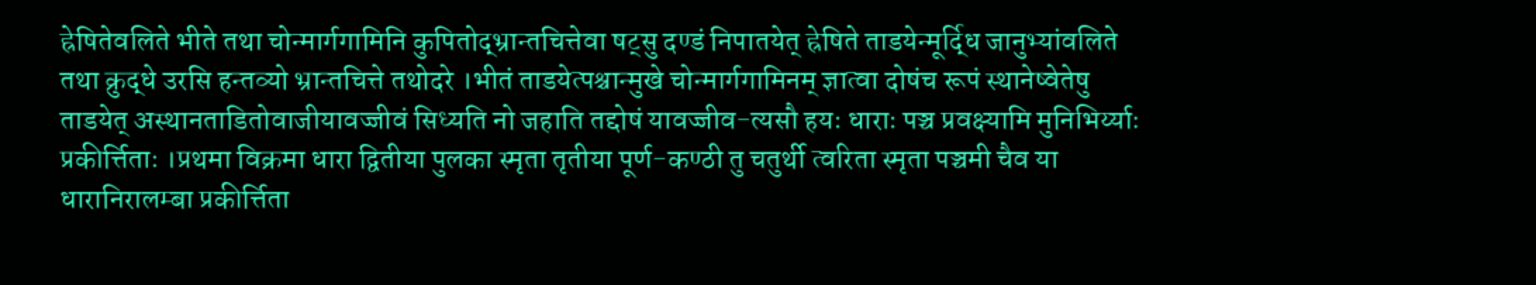ह्रेषितेवलिते भीते तथा चोन्मार्गगामिनि कुपितोद्भ्रान्तचित्तेवा षट्सु दण्डं निपातयेत् ह्रेषिते ताडयेन्मूर्द्धि जानुभ्यांवलिते तथा क्रुद्धे उरसि हन्तव्यो भ्रान्तचित्ते तथोदरे ।भीतं ताडयेत्पश्चान्मुखे चोन्मार्गगामिनम् ज्ञात्वा दोषंच रूपं स्थानेष्वेतेषु ताडयेत् अस्थानताडितोवाजीयावज्जीवं सिध्यति नो जहाति तद्दोषं यावज्जीव-त्यसौ हयः धाराः पञ्च प्रवक्ष्यामि मुनिभिर्य्याः प्रकीर्त्तिताः ।प्रथमा विक्रमा धारा द्वितीया पुलका स्मृता तृतीया पूर्ण-कण्ठी तु चतुर्थी त्वरिता स्मृता पञ्चमी चैव या धारानिरालम्बा प्रकीर्त्तिता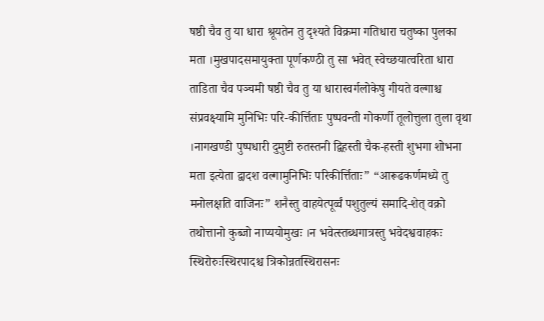षष्ठी चैव तु या धारा श्रूयतेन तु दृश्यते विक्रमा गतिधारा चतुष्का पुलका मता ।मुखपादसमायुक्ता पूर्णकण्ठी तु सा भवेत् स्वेच्छयात्वरिता धारा ताडिता चैव पञ्चमी षष्ठी चैव तु या धारास्वर्गलोकेषु गीयते वल्गाश्च संप्रवक्ष्यामि मुनिभिः परि-कीर्त्तिताः पुष्पवन्ती गोकर्णी तूलोत्तुला तुला वृथा ।नागखण्डी पुष्पधारी दुमुष्टी रुतस्तनी द्विहस्ती चैक-हस्ती शुभगा शोभना मता इत्येता द्वादश वल्गामुनिभिः परिकीर्त्तिताः” “आरूढकर्णमध्ये तु मनोलक्षति वाजिनः” शनैस्तु वाहयेत्पूर्व्वं पशुतुल्यं समादि-शेत् वक्रो तथोत्तानो कुब्जो नाप्ययोमुखः ।न भवेत्स्तब्धगात्रस्तु भवेदश्ववाहकः स्थिरोरुःस्थिरपादश्च त्रिकोन्नतस्थिरासनः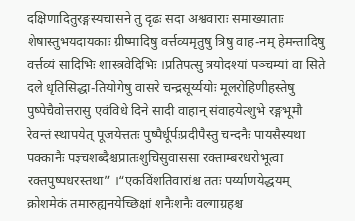दक्षिणादितुरङ्गस्यचासने तु दृढः सदा अश्ववाराः समाख्याताः शेषास्तुभयदायकाः ग्रीष्मादिषु वर्त्तव्यमृतुषु त्रिषु वाह-नम् हेमन्तादिषु वर्त्तव्यं सादिभिः शास्त्रवेदिभिः ।प्रतिपत्सु त्रयोदश्यां पञ्चम्यां वा सिते दले धृतिसिद्धा-तियोगेषु वासरे चन्द्रसूर्य्ययोः मूलरोहिणीहस्तेषु पुष्पेचैवोत्तरासु एवंविधे दिने सादी वाहान् संवाहयेत्शुभे रङ्गभूमौ रेवन्तं स्थापयेत् पूजयेत्ततः पुष्पैर्धूर्पःप्रदीपैस्तु चन्दनैः पायसैस्यथा पक्कानैः पज्ञ्चशब्दैश्चप्रातःशुचिसुवाससा रक्ताम्बरधरोभूत्वा रक्तपुष्पधरस्तथा” ।“एकविंशतिवारांश्च ततः पर्य्याणयेद्धयम् क्रोशमेकं तमारुह्यनयेच्छिक्षां शनैःशनैः वल्गाग्रहश्च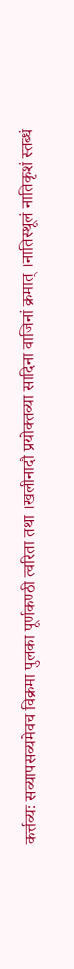कर्त्तव्यः सव्यापसव्यमेवच विक्रमा पुलका पूर्णकण्ठी त्वरिता तथा ।खलीनादौ प्रयोक्तव्या सादिना वाजिनां क्रमात् ।नातिस्थूलं नातिकृशं स्तब्धं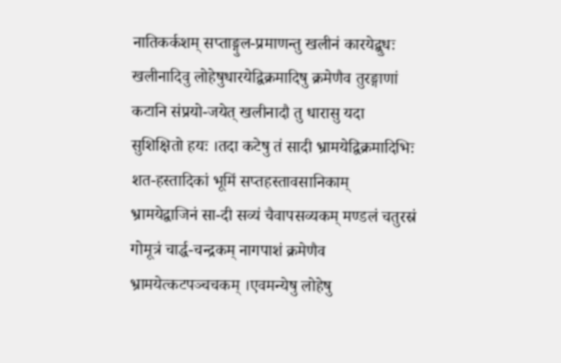नातिकर्कशम् सप्ताङ्गुल-प्रमाणन्तु खलीनं कारयेद्बुधः खलीनादिवु लोहेषुधारयेद्विक्रमादिषु क्रमेणैव तुरङ्गाणां कटानि संप्रयो-जयेत् खलीनादौ तु धारासु यदा सुशिक्षितो हयः ।तदा कटेषु तं सादी भ्रामयेद्विक्रमादिभिः शत-हस्तादिकां भूमिं सप्तहस्तावसानिकाम् भ्रामयेद्वाजिनं सा-दी सव्यं चैवापसव्यकम् मण्डलं चतुरस्रं गोमूत्रं चार्द्ध-चन्द्रकम् नागपाशं क्रमेणैव भ्रामयेत्कटपञ्चचकम् ।एवमन्येषु लोहेषु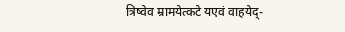त्रिष्वेव म्रामयेत्कटे यएवं वाहयेद्-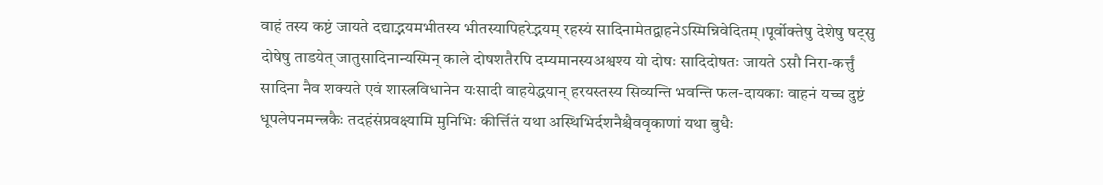वाहं तस्य कष्टं जायते दद्याद्भयमभीतस्य भीतस्यापिहरेद्भयम् रहस्यं सादिनामेतद्वाहनेऽस्मिन्निवेदितम् ।पूर्वोक्तेषु देशेषु षट्सु दोषेषु ताडयेत् जातुसादिनान्यस्मिन् काले दोषशतैरपि दम्यमानस्यअश्वश्य यो दोषः सादिदोषतः जायते ऽसौ निरा-कर्त्तुं सादिना नैव शक्यते एवं शास्त्रविधानेन यःसादी वाहयेद्धयान् हरयस्तस्य सिव्यन्ति भवन्ति फल-दायकाः वाहनं यच्च दुष्टं धूपलेपनमन्त्रकैः तदहंसंप्रवक्ष्यामि मुनिभिः कीर्त्तितं यथा अस्थिभिर्दशनैश्चैववृकाणां यथा बुधैः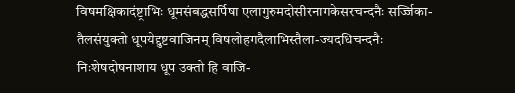विषमक्षिकादंष्ट्राभिः धूमसंबद्धसर्पिषा एलागुरुमदोसीरनागकेसरचन्दनैः सर्ज्जिका-तैलसंयुक्तो धूपयेद्दुष्टवाजिनम् विषलोहगदैलाभिस्तैला-ज्यदधिचन्दनैः निःशेषदोषनाशाय धूप उक्तो हि वाजि-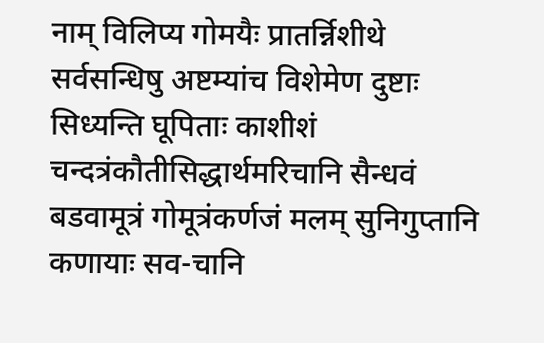नाम् विलिप्य गोमयैः प्रातर्न्निशीथे सर्वसन्धिषु अष्टम्यांच विशेमेण दुष्टाः सिध्यन्ति घूपिताः काशीशं चन्दत्रंकौतीसिद्धार्थमरिचानि सैन्धवं बडवामूत्रं गोमूत्रंकर्णजं मलम् सुनिगुप्तानि कणायाः सव-चानि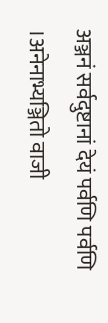अञ्जनं सर्वदुष्टानां देयं पर्वणि पर्वणि ।अनेनाभ्यञ्जितो वाजी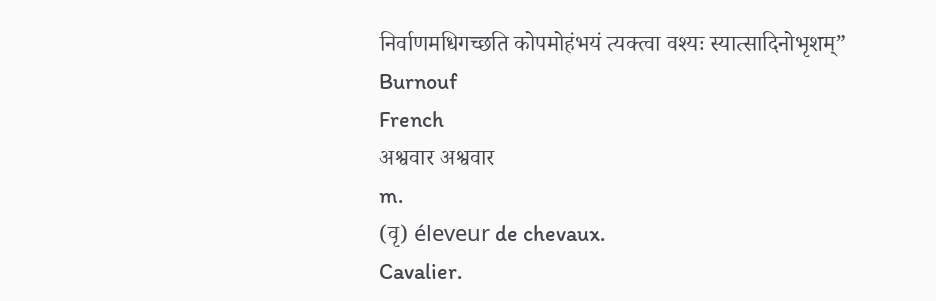निर्वाणमधिगच्छति कोपमोहंभयं त्यक्त्वा वश्यः स्यात्सादिनोभृशम्”
Burnouf
French
अश्ववार अश्ववार
m.
(वृ) éleveur de chevaux.
Cavalier.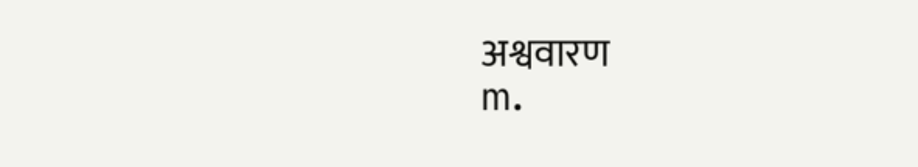अश्ववारण
m.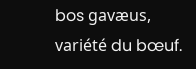bos gavæus, variété du bœuf.